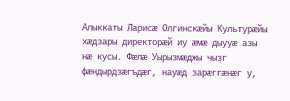Алыккаты Ларисæ Олгинскæйы Культурæйы хæдзары директорæй иу æмæ дыууæ азы нæ кусы. Фæлæ Уырызмæджы чызг фæндырдзæгъдæг, науæд зарæггæнæг у,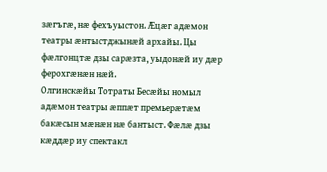зæгъгæ, нæ фехъуыстон. Æцæг адæмон театры æнтыстджынæй архайы. Цы фæлгонцтæ дзы сарæзта, уыдонæй иу дæр ферохгæнæн нæй.
Олгинскæйы Тотраты Бесæйы номыл адæмон театры æппæт премьерæтæм бакæсын мæнæн нæ бантыст. Фæлæ дзы кæддæр иу спектакл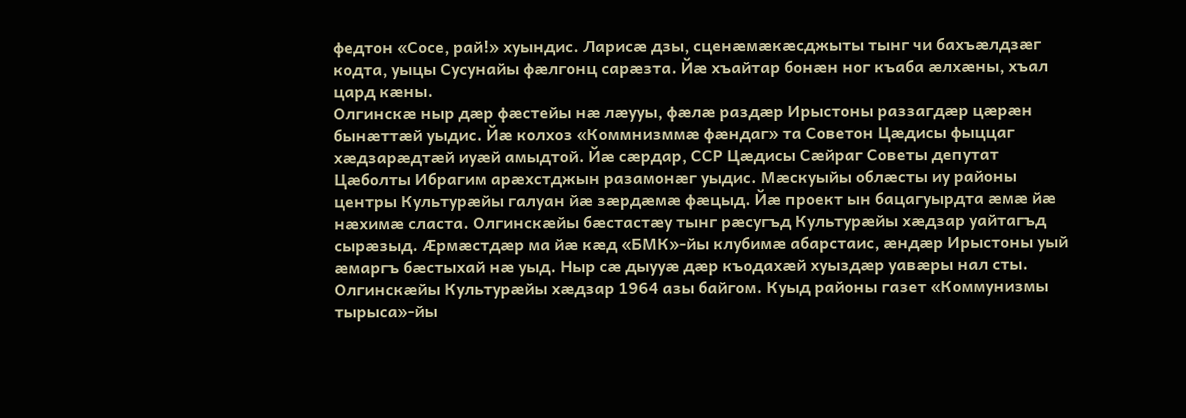федтон «Сосе, рай!» хуындис. Ларисæ дзы, сценæмæкæсджыты тынг чи бахъæлдзæг кодта, уыцы Сусунайы фæлгонц сарæзта. Йæ хъайтар бонæн ног къаба æлхæны, хъал цард кæны.
Олгинскæ ныр дæр фæстейы нæ лæууы, фæлæ раздæр Ирыстоны раззагдæр цæрæн бынæттæй уыдис. Йæ колхоз «Коммнизммæ фæндаг» та Советон Цæдисы фыццаг хæдзарæдтæй иуæй амыдтой. Йæ сæрдар, ССР Цæдисы Сæйраг Советы депутат Цæболты Ибрагим арæхстджын разамонæг уыдис. Мæскуыйы облæсты иу районы центры Культурæйы галуан йæ зæрдæмæ фæцыд. Йæ проект ын бацагуырдта æмæ йæ нæхимæ сласта. Олгинскæйы бæстастæу тынг рæсугъд Культурæйы хæдзар уайтагъд сырæзыд. Æрмæстдæр ма йæ кæд «БМК»-йы клубимæ абарстаис, æндæр Ирыстоны уый æмаргъ бæстыхай нæ уыд. Ныр сæ дыууæ дæр къодахæй хуыздæр уавæры нал сты.
Олгинскæйы Культурæйы хæдзар 1964 азы байгом. Куыд районы газет «Коммунизмы тырыса»-йы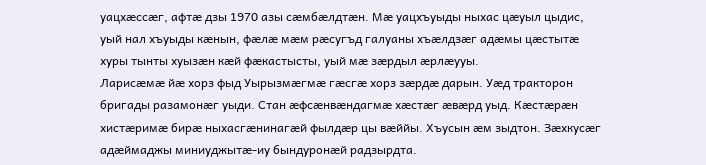уацхæссæг, афтæ дзы 1970 азы сæмбæлдтæн. Мæ уацхъуыды ныхас цæуыл цыдис, уый нал хъуыды кæнын, фæлæ мæм рæсугъд галуаны хъæлдзæг адæмы цæстытæ хуры тынты хуызæн кæй фæкастысты, уый мæ зæрдыл æрлæууы.
Ларисæмæ йæ хорз фыд Уырызмæгмæ гæсгæ хорз зæрдæ дарын. Уæд тракторон бригады разамонæг уыди. Стан æфсæнвæндагмæ хæстæг æвæрд уыд. Кæстæрæн хистæримæ бирæ ныхасгæнинагæй фылдæр цы вæййы. Хъусын æм зыдтон. Зæхкусæг адæймаджы миниуджытæ-иу бындуронæй радзырдта.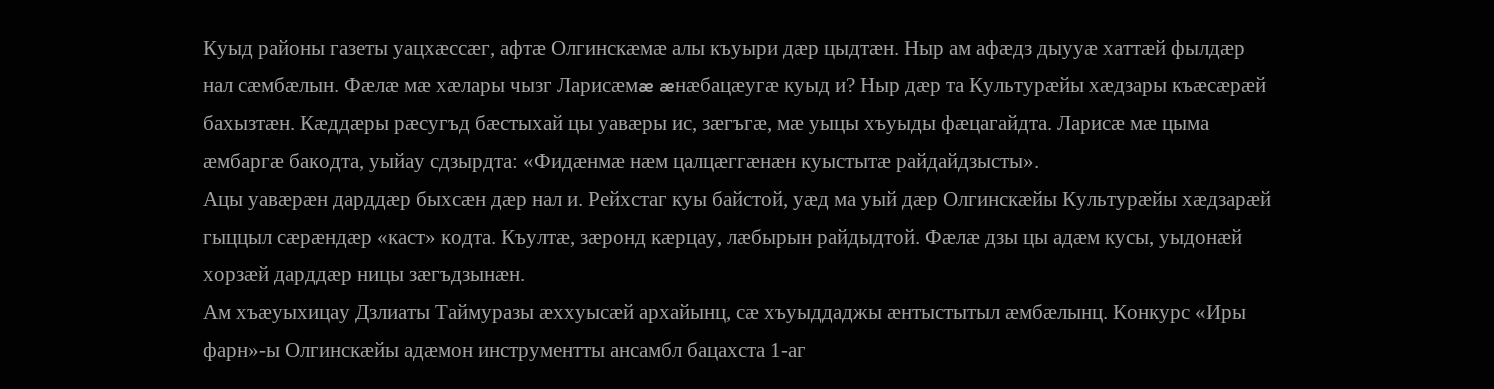Куыд районы газеты уацхæссæг, афтæ Олгинскæмæ алы къуыри дæр цыдтæн. Ныр ам афæдз дыууæ хаттæй фылдæр нал сæмбæлын. Фæлæ мæ хæлары чызг Ларисæмæ æнæбацæугæ куыд и? Ныр дæр та Культурæйы хæдзары къæсæрæй бахызтæн. Кæддæры рæсугъд бæстыхай цы уавæры ис, зæгъгæ, мæ уыцы хъуыды фæцагайдта. Ларисæ мæ цыма æмбаргæ бакодта, уыйау сдзырдта: «Фидæнмæ нæм цалцæггæнæн куыстытæ райдайдзысты».
Ацы уавæрæн дарддæр быхсæн дæр нал и. Рейхстаг куы байстой, уæд ма уый дæр Олгинскæйы Культурæйы хæдзарæй гыццыл сæрæндæр «каст» кодта. Къултæ, зæронд кæрцау, лæбырын райдыдтой. Фæлæ дзы цы адæм кусы, уыдонæй хорзæй дарддæр ницы зæгъдзынæн.
Ам хъæуыхицау Дзлиаты Таймуразы æххуысæй архайынц, сæ хъуыддаджы æнтыстытыл æмбæлынц. Конкурс «Иры фарн»-ы Олгинскæйы адæмон инструментты ансамбл бацахста 1-аг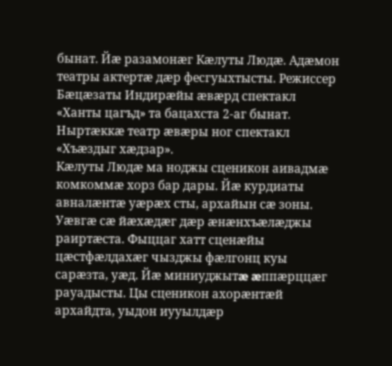бынат. Йæ разамонæг Кæлуты Людæ. Адæмон театры актертæ дæр фесгуыхтысты. Режиссер Бæцæзаты Индирæйы æвæрд спектакл «Ханты цагъд» та бацахста 2-аг бынат. Ныртæккæ театр æвæры ног спектакл «Хъæздыг хæдзар».
Кæлуты Людæ ма ноджы сценикон аивадмæ комкоммæ хорз бар дары. Йæ курдиаты авналæнтæ уæрæх сты, архайын сæ зоны. Уæвгæ сæ йæхæдæг дæр æнæнхъæлæджы раиртæста. Фыццаг хатт сценæйы цæстфæлдахæг чызджы фæлгонц куы сарæзта, уæд. Йæ миниуджытæ æппæрццæг рауадысты. Цы сценикон ахорæнтæй архайдта, уыдон иууылдæр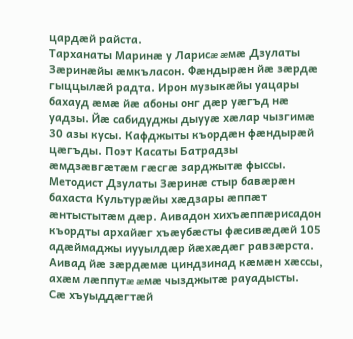цардæй райста.
Тарханаты Маринæ у Ларисæ æмæ Дзулаты Зæринæйы æмкъласон. Фæндырæн йæ зæрдæ гыццылæй радта. Ирон музыкæйы уацары бахауд æмæ йæ абоны онг дæр уæгъд нæ уадзы. Йæ сабидуджы дыууæ хæлар чызгимæ 30 азы кусы. Кафджыты къордæн фæндырæй цæгъды. Поэт Касаты Батрадзы æмдзæвгæтæм гæсгæ зарджытæ фыссы.
Методист Дзулаты Зæринæ стыр бавæрæн бахаста Культурæйы хæдзары æппæт æнтыстытæм дæр. Аивадон хихъæппæрисадон къордты архайæг хъæубæсты фæсивæдæй 105 адæймаджы иууылдæр йæхæдæг равзæрста. Аивад йæ зæрдæмæ циндзинад кæмæн хæссы, ахæм лæппутæ æмæ чызджытæ рауадысты. Сæ хъуыддæгтæй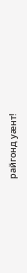райгонд уæнт!